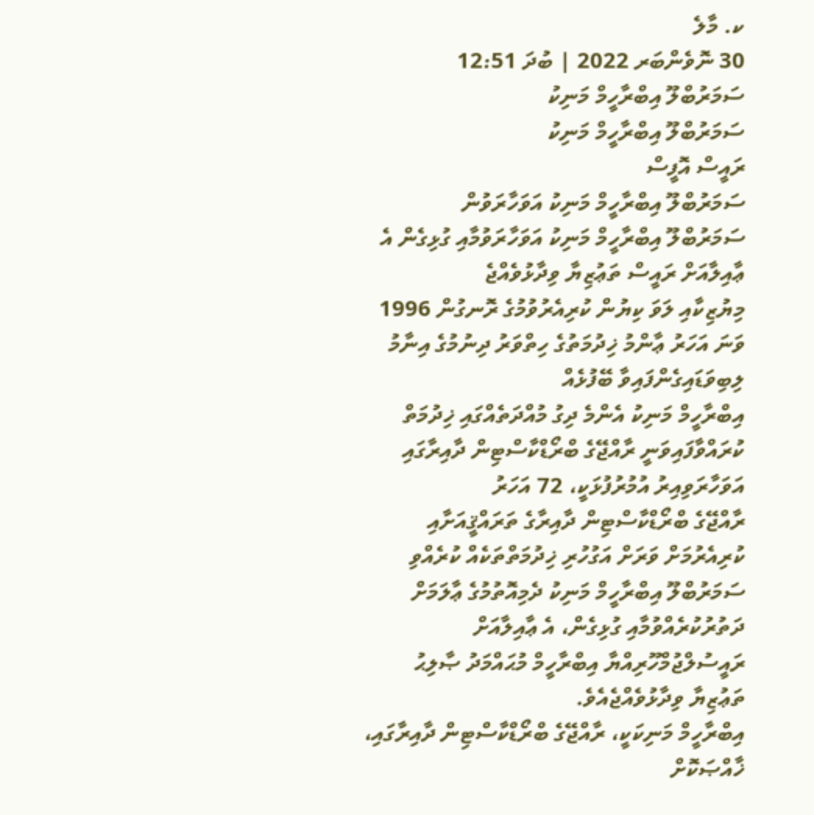ކ. މާލެ
30 ނޮވެންބަރ 2022 | ބުދަ 12:51
ސަމަރުބްލޫ އިބްރާހީމް މަނިކު
ސަމަރުބްލޫ އިބްރާހީމް މަނިކު
ރައީސް އޮފީސް
ސަމަރުބްލޫ އިބްރާހީމް މަނިކު އަވަހާރަވުން
ސަމަރުބްލޫ އިބްރާހީމް މަނިކު އަވަހާރަވުމާއި ގުޅިގެން އެ ޢާއިލާއަށް ރައީސް ތަޢުޒިޔާ ވިދާޅުވެއްޖެ
މިޔުޒިކާއި ލަވަ ކިޔުން ކުރިއެރުވުމުގެ ރޮނގުން 1996 ވަނަ އަހަރު ޢާންމު ޚިދުމަތުގެ ހިތްވަރު ދިނުމުގެ އިނާމު ލިބިވަޑައިގެންފައިވާ ބޭފުޅެއް
އިބްރާހީމް މަނިކު އެންމެ ދިގު މުއްދަތެއްގައި ޚިދުމަތް ކުރައްވާފައިވަނީ ރާއްޖޭގެ ބްރޯޑްކާސްޓިން ދާއިރާގައި
އަވަހާރަވިއިރު އުމުރުފުޅަކީ، 72 އަހަރު
ރާއްޖޭގެ ބްރޯޑްކާސްޓިން ދާއިރާގެ ތަރައްޤީއަށާއި ކުރިއެރުމަށް ވަރަށް އަގުހުރި ޚިދުމަތްތަކެއް ކުރެއްވި ސަމަރުބްލޫ އިބްރާހީމް މަނިކު ދެމިއޮތުމުގެ ޢާލަމަށް ދަތުރުކުރެއްވުމާއި ގުޅިގެން، އެ ޢާއިލާއަށް ރައީސުލްޖުމްހޫރިއްޔާ އިބްރާހީމް މުޙައްމަދު ޞާލިޙު ތަޢުޒިޔާ ވިދާޅުވެއްޖެއެވެ.
އިބްރާހީމް މަނިކަކީ، ރާއްޖޭގެ ބްރޯޑްކާސްޓިން ދާއިރާގައި، ޚާއްޞަކޮށް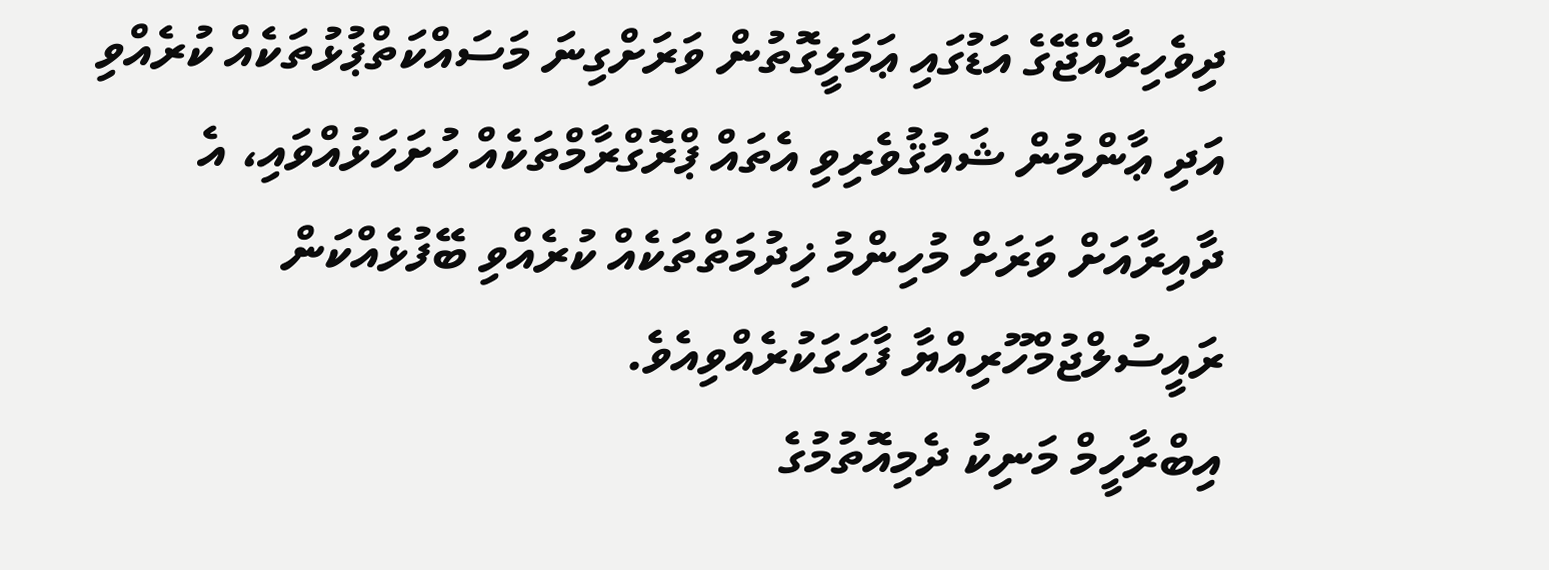ދިވެހިރާއްޖޭގެ އަޑުގައި ޢަމަލީގޮތުން ވަރަށްގިނަ މަސައްކަތްޕުޅުތަކެއް ކުރެއްވި އަދި ޢާންމުން ޝައުޤުވެރިވި އެތައް ޕްރޮގްރާމްތަކެއް ހުށަހަޅުއްވައި، އެ ދާއިރާއަށް ވަރަށް މުހިންމު ޚިދުމަތްތަކެއް ކުރެއްވި ބޭފުޅެއްކަން ރައީސުލްޖުމްހޫރިއްޔާ ފާހަގަކުރެއްވިއެވެ.
އިބްރާހީމް މަނިކު ދެމިއޮތުމުގެ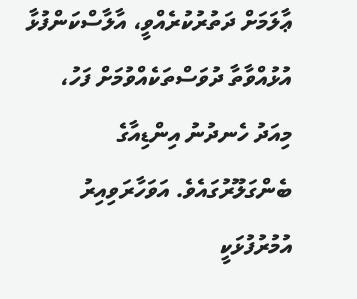ޢާލަމަށް ދަތުރުކުރެއްވީ، އާލާސްކަންފުޅާ އުޅުއްވާތާ ދުވަސްތަކެއްވުމަށް ފަހު، މިއަދު ހެނދުނު އިންޑިއާގެ ބެންގަލޫރުގައެވެ. އަވަހާރަވިއިރު އުމުރުފުޅަކީ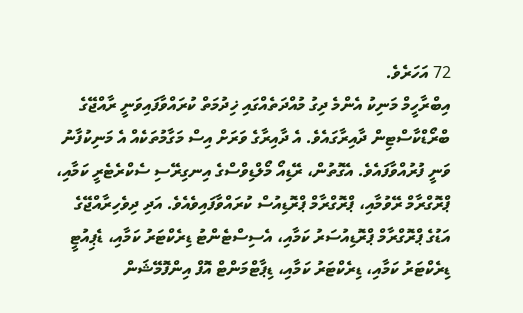72 އަހަރެވެ.
އިބްރާހީމް މަނިކު އެންމެ ދިގު މުއްދަތެއްގައި ޚިދުމަތް ކުރައްވާފައިވަނީ ރާއްޖޭގެ ބްރޯޑްކާސްޓިން ދާއިރާގައެވެ. އެ ދާއިރާގެ ވަރަށް އިސް މަގާމުތަކެއް އެ މަނިކުފާނު ވަނީ ފުރުއްވާފައެވެ. އެގޮތުން، ރޭޑިއޯ މޯލްޑިވްސްގެ އިނގިރޭސި ސެކްރެޓެރީ ކަމާއި، ޕްރޮގްރާމް ރޭވުމާއި، ޕްރޮގްރާމް ޕްރޮޑިއުސް ކުރައްވާފައިވެއެވެ. އަދި ދިވެހިރާއްޖޭގެ އަޑުގެ ޕްރޮގްރާމް ޕްރޮޑިއުސަރު ކަމާއި، އެސިސްޓެންޓު ޑިރެކްޓަރު ކަމާއި، ޑެޕިއުޓީ ޑިރެކްޓަރު ކަމާއި، ޑިރެކްޓަރު ކަމާއި، ޑިޕާޓްމަންޓް އޮފް އިންފޮމޭޝަން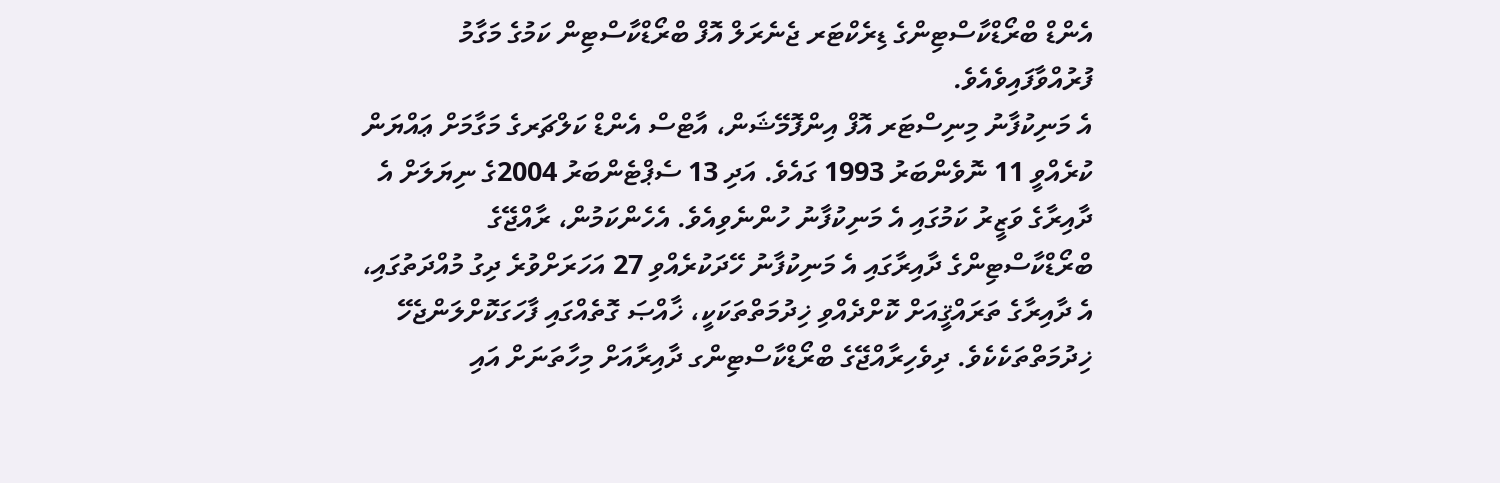އެންޑް ބްރޯޑްކާސްޓިންގެ ޑިރެކްޓަރ ޖެނެރަލް އޮފް ބްރޯޑްކާސްޓިން ކަމުގެ މަގާމު ފުރުއްވާފައިވެއެވެ.
އެ މަނިކުފާނު މިނިސްޓަރ އޮފް އިންފޮމޭޝަން، އާޓްސް އެންޑް ކަލްޗަރގެ މަގާމަށް ޢައްޔަން ކުރެއްވީ 11 ނޮވެންބަރު 1993 ގައެވެ. އަދި 13 ސެޕްޓެންބަރު 2004ގެ ނިޔަލަށް އެ ދާއިރާގެ ވަޒީރު ކަމުގައި އެ މަނިކުފާނު ހުންނެވިއެވެ. އެހެންކަމުން، ރާއްޖޭގެ ބްރޯޑްކާސްޓިންގެ ދާއިރާގައި އެ މަނިކުފާނު ހޭދަކުރެއްވި 27 އަހަރަށްވުރެ ދިގު މުއްދަތުގައި، އެ ދާއިރާގެ ތަރައްޤީއަށް ކޮށްދެއްވި ޚިދުމަތްތަކަކީ، ޚާއްޞަ ގޮތެއްގައި ފާހަގަކޮށްލަންޖެހޭ ޚިދުމަތްތަކެކެވެ. ދިވެހިރާއްޖޭގެ ބްރޯޑްކާސްޓިންގ ދާއިރާއަށް މިހާތަނަށް އައި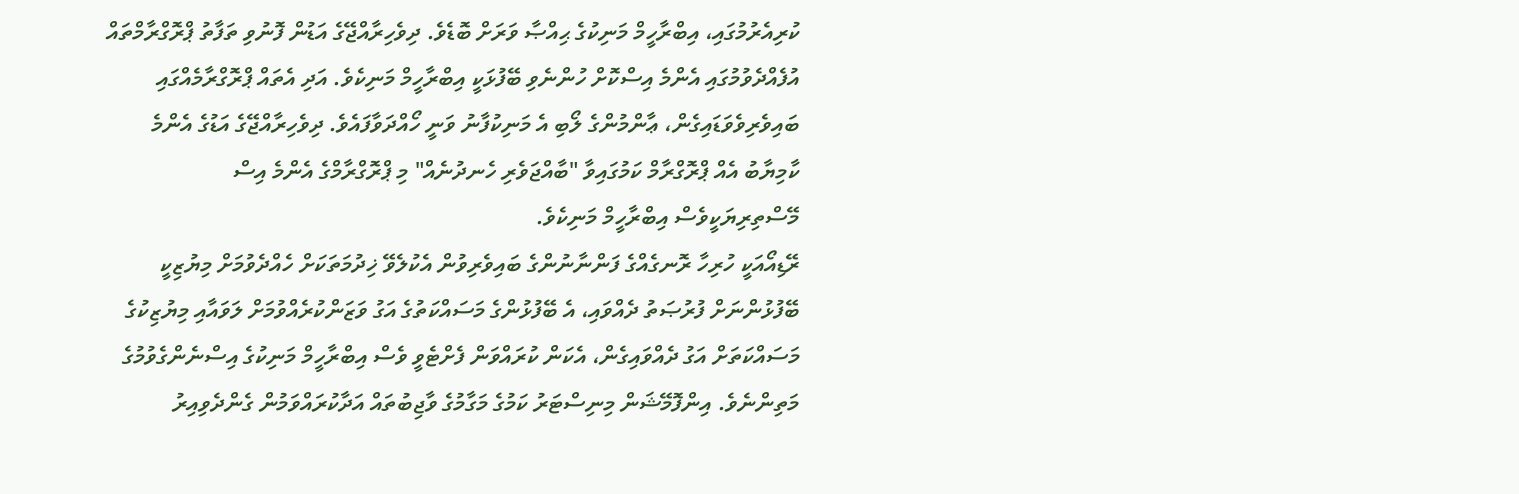ކުރިއެރުމުގައި، އިބްރާހީމް މަނިކުގެ ޙިއްޞާ ވަރަށް ބޮޑެވެ. ދިވެހިރާއްޖޭގެ އަޑުން ފޮނުވި ތަފާތު ޕްރޮގްރާމްތައް އުފެއްދެވުމުގައި އެންމެ އިސްކޮށް ހުންނެވި ބޭފުޅަކީ އިބްރާހީމް މަނިކެވެ. އަދި އެތައް ޕްރޮގްރާމެއްގައި ބައިވެރިވެވަޑައިގެން، ޢާންމުންގެ ލޯބި އެ މަނިކުފާނު ވަނީ ހޯއްދަވާފައެވެ. ދިވެހިރާއްޖޭގެ އަޑުގެ އެންމެ ކާމިޔާބު އެއް ޕްރޮގްރާމް ކަމުގައިވާ "ބާއްޖަވެރި ހެނދުނެއް" މި ޕްރޮގްރާމްގެ އެންމެ އިސް މޭސްތިރިޔަކީވެސް އިބްރާހީމް މަނިކެވެ.
ރޭޑިއޯއަކީ ހުރިހާ ރޮނގެއްގެ ފަންނާނުންގެ ބައިވެރިވުން އެކުލެވޭ ޚިދުމަތަކަށް ހެއްދެވުމަށް މިޔުޒިކީ ބޭފުޅުންނަށް ފުރުޞަތު ދެއްވައި، އެ ބޭފުޅުންގެ މަސައްކަތުގެ އަގު ވަޒަންކުރެއްވުމަށް ލަވައާއި މިޔުޒިކުގެ މަސައްކަތަށް އަގު ދެއްވައިގެން، އެކަން ކުރައްވަން ފެށްޓެވީ ވެސް އިބްރާހީމް މަނިކުގެ އިސްނެންގެވުމުގެ މަތިންނެވެ. އިންފޮމޭޝަން މިނިސްޓަރު ކަމުގެ މަގާމުގެ ވާޖިބުތައް އަދާކުރައްވަމުން ގެންދެވިއިރު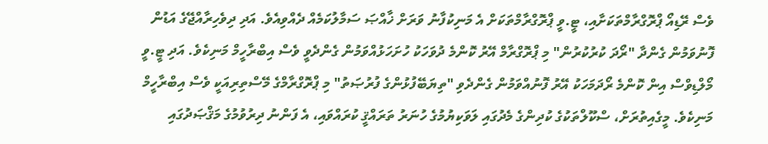ވެސް ރޭޑިއޯ ޕްރޮގްރާމްތަކަށާއި، ޓީ.ވީ ޕްރޮގްރާމްތަކަށް އެ މަނިކުފާނު ވަރަށް ޚާއްޞަ ސަމާލުކަމެއް ދެއްވިއެވެ. އަދި ދިވެހިރާއްޖޭގެ އަޑުން ފޮނުވަމުން ގެންދާ "ރޯދަ ކުރުކުރުން" މި ޕްރޮގްރާމް އޭރު ކޮންމެ ދުވަހަކު ހުށަހަޅުއްވަމުން ގެންދެވީ ވެސް އިބްރާހީމް މަނިކެވެ. އަދި ޓީ.ވީ މޯލްޑިވްސް އިން ކޮންމެ ރޯދަމަހަކު އޭރު ފޮނުއްވަމުން ގެންދެވި "ތިޔަބޭފުޅުންގެ ފުރުޞަތު" މި ޕްރޮގްރާމްގެ މޭސްތިރިއަކީ ވެސް އިބްރާހީމް މަނިކެވެ. މީގެއިތުރަށް، ސްކޫލްތަކުގެ ކުދިންގެ މެދުގައި ލަވަކިޔުމުގެ ހުނަރު ތަރައްޤީ ކުރައްވައި، އެ ފަންނު ދިރުވުމުގެ މަޤްޞަދުގައި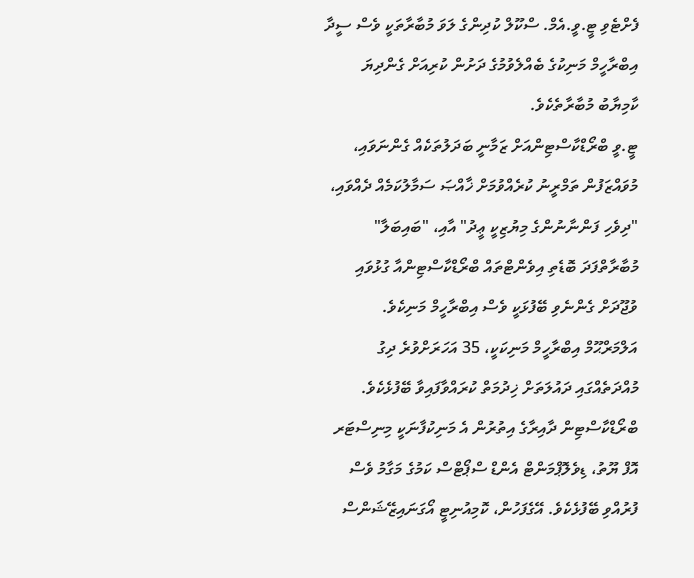ފެށްޓެވި ޓީ.ވީ.އެމް. ސްކޫލް ކުދިންގެ ލަވަ މުބާރާތަކީ ވެސް ސީދާ އިބްރާހީމް މަނިކުގެ ބެއްލެވުމުގެ ދަށުން ކުރިއަށް ގެންދިޔަ ކާމިޔާބު މުބާރާތެކެވެ.
ޓީ.ވީ ބްރޯޑްކާސްޓިންއަށް ޒަމާނީ ބަދަލުތަކެއް ގެންނަވައި، މުވައްޒަފުން ތަމްރީނު ކުރެއްވުމަށް ޚާއްޞަ ސަމާލުކަމެއް ދެއްވައި، "ދިވެހި ފަންނާނުންގެ މިޔުޒިކީ ޢީދު" އާއި، "ބައިބަލާ" މުބާރާތްފަދަ ބޮޑެތި އިވެންޓްތައް ބްރޯޑްކާސްޓިންއާ ގުޅުވައި ވުޖޫދަށް ގެންނެވި ބޭފުޅަކީ ވެސް އިބްރާހީމް މަނިކެވެ.
އަލްމަރްޙޫމް އިބްރާހީމް މަނިކަކީ، 35 އަހަރަށްވުރެ ދިގު މުއްދަތެއްގައި ދައުލަތަށް ޚިދުމަތް ކުރައްވާފައިވާ ބޭފުޅެކެވެ. ބްރޯޑްކާސްޓިން ދާއިރާގެ އިތުރުން އެ މަނިކުފާނަކީ މިނިސްޓަރ އޮފް ޔޫތު، ޑިވެލޮޕްމަންޓް އެންޑް ސްޕޯޓްސް ކަމުގެ މަގާމު ވެސް ފުރުއްވި ބޭފުޅެކެވެ. އޭގެފަހުން، ކޮމިއުނިޓީ އޯގަނައިޒޭޝަންސް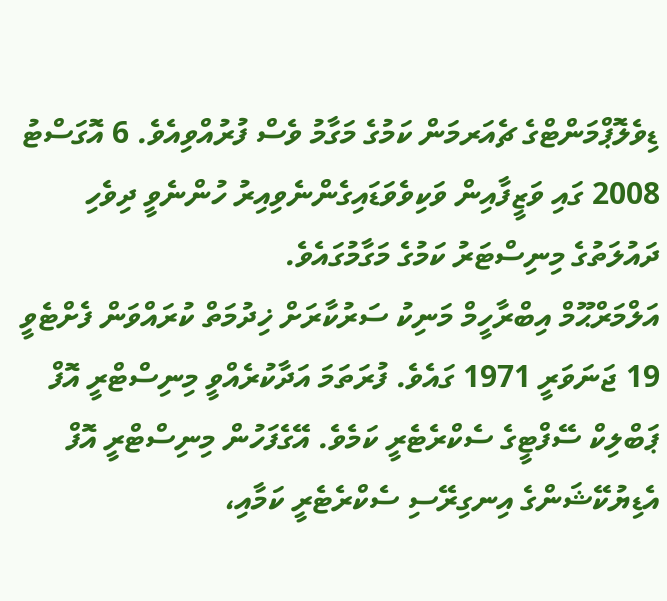ޑިވެލޮޕްމަންޓްގެ ޗެއަރމަން ކަމުގެ މަގާމު ވެސް ފުރުއްވިއެވެ. 6 އޮގަސްޓު 2008 ގައި ވަޒީފާއިން ވަކިވެވަޑައިގެންނެވިއިރު ހުންނެވީ ދިވެހި ދައުލަތުގެ މިނިސްޓަރު ކަމުގެ މަގާމުގައެވެ.
އަލްމަރްޙޫމް އިބްރާހީމް މަނިކު ސަރުކާރަށް ޚިދުމަތް ކުރައްވަން ފެށްޓެވީ 19 ޖަނަވަރީ 1971 ގައެވެ. ފުރަތަމަ އަދާކުރެއްވީ މިނިސްޓްރީ އޮފް ޕަބްލިކް ސޭފްޓީގެ ސެކްރެޓެރީ ކަމެވެ. އޭގެފަހުން މިނިސްޓްރީ އޮފް އެޑިޔުކޭޝަންގެ އިނގިރޭސި ސެކްރެޓެރީ ކަމާއި،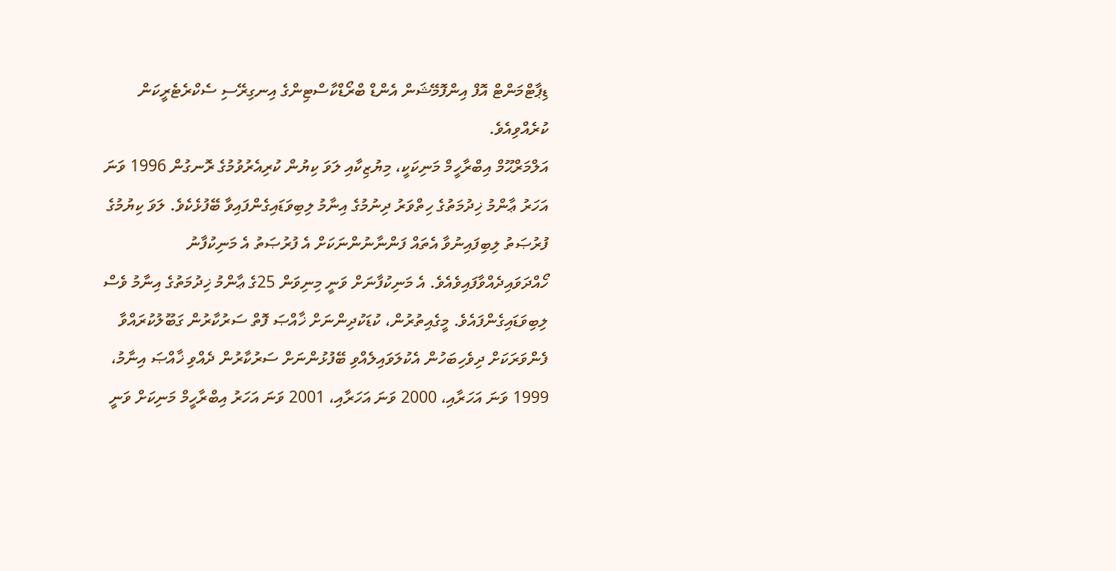ޑިޕާޓްމަންޓް އޮފް އިންފޮމޭޝަން އެންޑް ބްރޯޑްކާސްޓިންގެ އިނގިރޭސި ސެކްރެޓެރީކަން ކުރެއްވިއެވެ.
އަލްމަރްޙޫމް އިބްރާހީމް މަނިކަކީ، މިޔުޒިކާއި ލަވަ ކިޔުން ކުރިއެރުވުމުގެ ރޮނގުން 1996 ވަނަ އަހަރު ޢާންމު ޚިދުމަތުގެ ހިތްވަރު ދިނުމުގެ އިނާމު ލިބިވަޑައިގެންފައިވާ ބޭފުޅެކެވެ. ލަވަ ކިޔުމުގެ ފުރުޞަތު ލިބިފައިނުވާ އެތައް ފަންނާނުންނަކަށް އެ ފުރުޞަތު އެ މަނިކުފާނު ހޯއްދަވައިދެއްވާފައިވެއެވެ. އެ މަނިކުފާނަށް ވަނީ މިނިވަން 25ގެ ޢާންމު ޚިދުމަތުގެ އިނާމު ވެސް ލިބިވަޑައިގެންފައެވެ. މީގެއިތުރުން، ކުޑަކުދިންނަށް ޚާއްޞަ ފޮތް ސަރުކާރުން ގަބޫލުކުރައްވާ ފެންވަރަކަށް ދިވެހިބަހުން އެކުލަވައިލެއްވި ބޭފުޅުންނަށް ސަރުކާރުން ދެއްވި ޚާއްޞަ އިނާމު، 1999 ވަނަ އަހަރާއި، 2000 ވަނަ އަހަރާއި، 2001 ވަނަ އަހަރު އިބްރާހީމް މަނިކަށް ވަނީ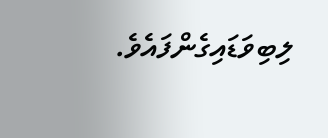ލިބިވަޑައިގެންފައެވެ.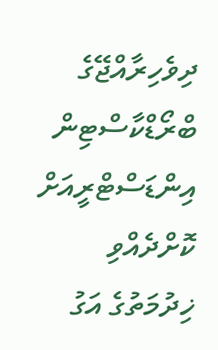ދިވެހިރާއްޖޭގެ ބްރޯޑްކާސްޓިން އިންޑަސްޓްރީއަށް ކޮށްދެއްވި ޚިދުމަތުގެ އަގު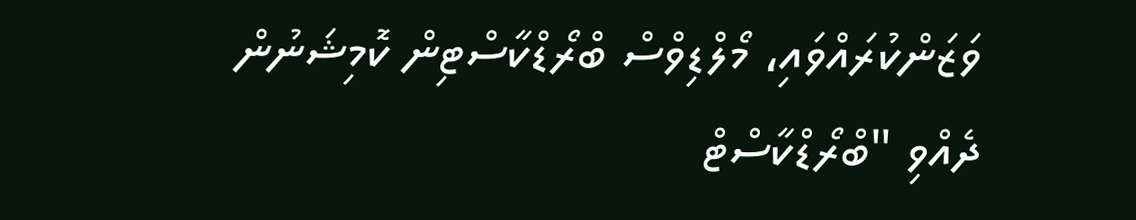ވަޒަންކުރައްވައި، މޯލްޑިވްސް ބްރޯޑްކާސްޓިން ކޮމިޝަނުން ދެއްވި "ބްރޯޑްކާސްޓް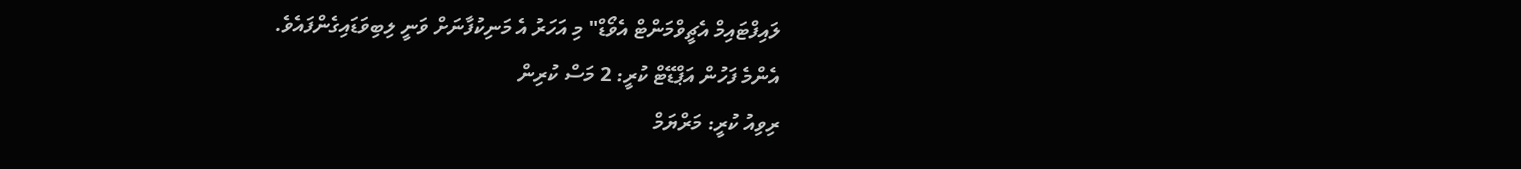ލައިފްޓައިމް އެޗީވްމަންޓް އެވޯޑް" މި އަހަރު އެ މަނިކުފާނަށް ވަނީ ލިބިވަޑައިގެންފައެވެ.
އެންމެ ފަހުން އަޕްޑޭޓް ކުރީ: 2 މަސް ކުރިން
ރިވިއު ކުރީ: މަރްޔަމް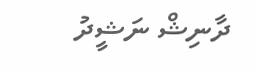ދާނިޝް ނަޝީދު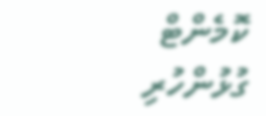ކޮމެންޓް
ގުޅުންހުރި